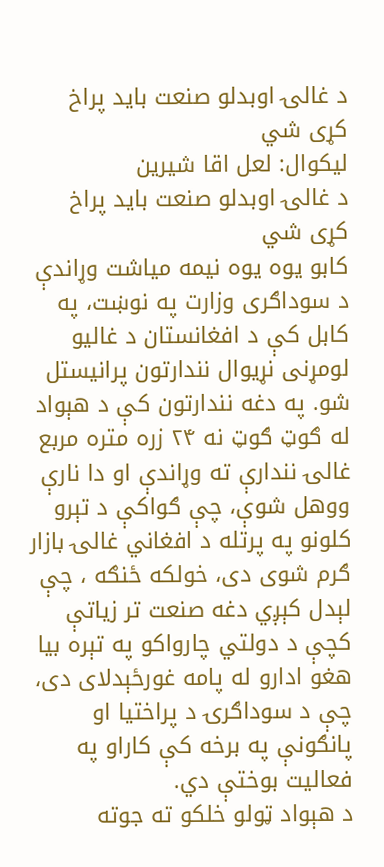د غالۍ اوبدلو صنعت بايد پراخ كړى شي
ليكوال: لعل اقا شيرين
د غالۍ اوبدلو صنعت بايد پراخ كړى شي
كابو يوه يوه نيمه مياشت وړاندې د سوداګرى وزارت په نوښت، په كابل كې د افغانستان د غاليو لومړنى نړيوال نندارتون پرانيستل شو. په دغه نندارتون كې د هېواد له ګوټ ګوټ نه ۲۴ زره متره مربع غالۍ نندارې ته وړاندې او دا نارې ووهل شوې، چې ګواكې د تېرو كلونو په پرتله د افغاني غالۍ بازار ګرم شوى دى، خولكه ځنګه ، چې لېدل كېږي دغه صنعت تر زياتې كچې د دولتي چارواكو په تېره بيا هغو ادارو له پامه غورځېدلاى دى، چې د سوداګرۍ د پراختيا او پانګونې په برخه كې كاراو په فعاليت بوختې دي.
د هېواد ټولو خلكو ته جوته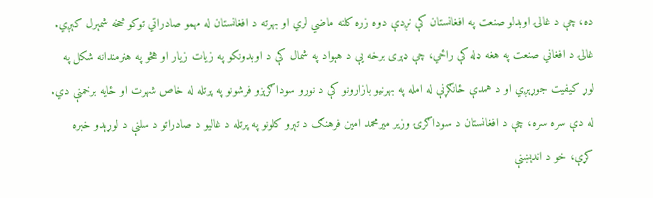ده، چې د غالۍ اوبدلو صنعت په افغانستان كې نږدې دوه زره كلنه ماضي لري او بهرته د افغانستان له مهمو صادراتي توكو څخه شمېرل كېږي. غالۍ د افغاني صنعت په هغه ډله كې راځي، چې ډېرى برخه يې د هېواد په شمال كې د اوبدونكو په زيات زيار او هڅو په هنرمندانه شكل په لوړ كيفيت جوړېږي او د همدې ځانګړنې له امله په بهرنيو بازارونو كې د نورو سوداګرېزو فرشونو په پرتله له خاص شهرت او ځايه برخمنې دي.
له دې سره سره، چې د افغانستان د سوداګرۍ وزير ميرمحمد امين فرهنګ د تېرو كلونو په پرتله د غاليو د صادراتو د سلنې د لوړېدو خبره كړې، خو د اندېښنې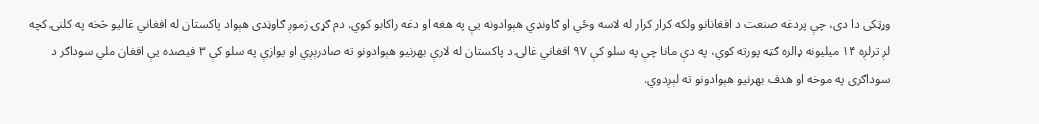وړټكى دا دى، چې پردغه صنعت د افغانانو ولكه كرار كرار له لاسه وځي او ګاونډي هېوادونه يې په هغه او دغه راكابو كوي. دم ګړۍ زموږ ګاوڼدى هېواد پاكستان له افغاني غاليو څخه په كلنۍ كچه لږ ترلږه ۱۴ ميليونه ډالره ګټه پورته كوي، په دې مانا چې په سلو كې ۹۷ افغاني غالۍ د پاكستان له لارې بهرنيو هېوادونو ته صادرېږي او يوازې په سلو كې ۳ فيصده يې افغان ملي سوداګر د سوداګرى په موخه او هدف بهرنيو هېوادونو ته لېږدوي.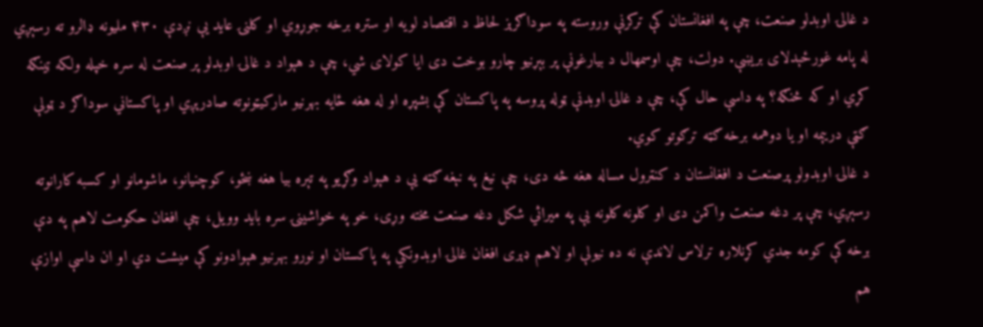د غالۍ اوبدلو صنعت، چې په افغانستان كې تركرنې وروسته په سوداګرېز لحاظ د اقتصاد لويه او ستره برخه جوړوي او كلنۍ عايد يې نږدې ۴۳۰ مليونه ډالرو ته رسېږي له پامه غورځېدلاى بريښې. دولت، چې اوسمهال د بيارغونې پر بېړنيو چارو بوخت دى ايا كولاى شي، چې د هېواد د غالۍ اوبدلو پر صنعت له سره خپله ولكه ټينګه كړي او كه څنګه؟ په داسې حال كې، چې د غالۍ اوبدنې ټوله پروسه په پاكستان كې بشپړه او له هغه ځايه بهرنيو ماركيټونوته صادرېږي او پاكستاني سوداګر د ټولې ګټې دريېمه او يا دوهمه برخه ګټه ترګوتو كوي.
د غالۍ اوبدولو پرصنعت د افغانستان د كنټرول مساله هغه څه دى، چې نيغ په نېغه ګټه يې د هېواد وګړيو په تېره بيا هغه ښځو، كوچنيانو، ماشومانو او كسبه كارانوته رسېږي، چې پر دغه صنعت واكمن دى او كلونه كلونه يې په ميراثي شكل دغه صنعت مخته وړى، خو په خواشينۍ سره بايد وويل، چې افغان حكومت لاهم په دې برخه كې كومه جدي كړنلاره ترلاس لاندې نه ده نيولې او لاهم ډېرى افغان غالۍ اوبدونكي په پاكستان او نورو بهرنيو هېوادونو كې ميشت دي او ان داسې اوازې هم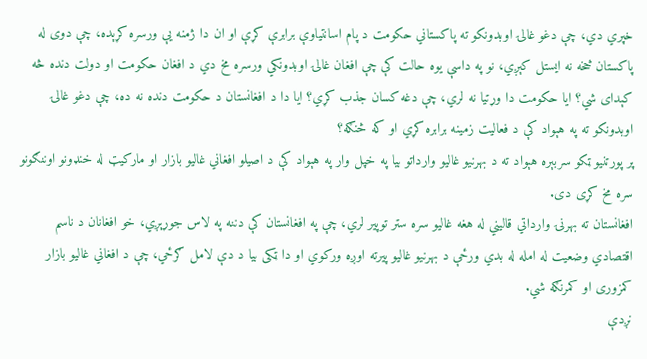خپري دي، چې دغو غالۍ اوبدونكو ته پاكستاني حكومت د پام اسانتياوې برابرې كړې او ان دا ژمنه يې ورسره كړېده، چې دوى له پاكستان څخه نه ايستل كېږي، نو په داسې يوه حالت كې چې افغان غالۍ اوبدونكي ورسره مخ دي د افغان حكومت او دولت دنده څه كېداى شي؟ ايا حكومت دا وړتيا نه لري، چې دغه كسان جذب كړي؟ ايا دا د افغانستان د حكومت دنده نه ده، چې دغو غالۍ اوبدونكو ته په هېواد كې د فعاليت زمينه برابره كړي او كه څنګه؟
پر پورتنيو ټكو سربېره هېواد ته د بهرنيو غاليو وارداتو بيا په خپل وار په هېواد كې د اصيلو افغاني غاليو بازار او ماركيټ له خنډونو اوننګونو سره مخ كړى دى.
افغانستان ته بهرنۍ وارداتي قاليني له هغه غاليو سره ستر توپير لري، چې په افغانستان كې دننه په لاس جوړېږي، خو افغانان د ناسم اقتصادي وضعيت له امله له بدي ورځې د بهرنيو غاليو پيرته اوږه وركوي او دا ټكى بيا د دې لامل ګرځي، چې د افغاني غاليو بازار كمزورى او كمرنګه شي.
نږدې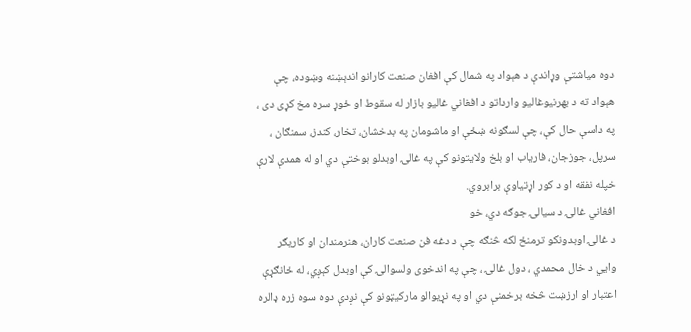دوه مياشتې وړاندې د هېواد په شمال كې افغان صنعت كارانو اندېښنه وښوده، چې هېواد ته د بهرنيوغاليو وارداتو د افغاني غاليو بازار له سقوط او ځوړ سره مخ كړى دى ، په داسې حال كې، چې لسګونه ښځې او ماشومان په بدخشان، تخار، كندز، سمنګان ، سرپل، جوزجان، فارياب او بلخ ولايتونو كې په غالۍ اوبدلو بوختې دي او له همدې لارې خپله نفقه او د كور اړتياوې برابروي.
افغاني غالۍ د سيالۍ جوګه دي، خو
د غالۍ اوبدونكو ترمنځ لكه څنګه چې د دغه فن صنعت كاران، هنرمندان او كاريګر وايي د خال محمدي ، دول غالۍ ، چې په اندخوى ولسوالۍ كې اوبدل كېږي، له ځانګړې اعتبار او ارزښت څخه برخمنې دي او په نړيوالو ماركيټونو كې نږدې دوه سوه زره ډالره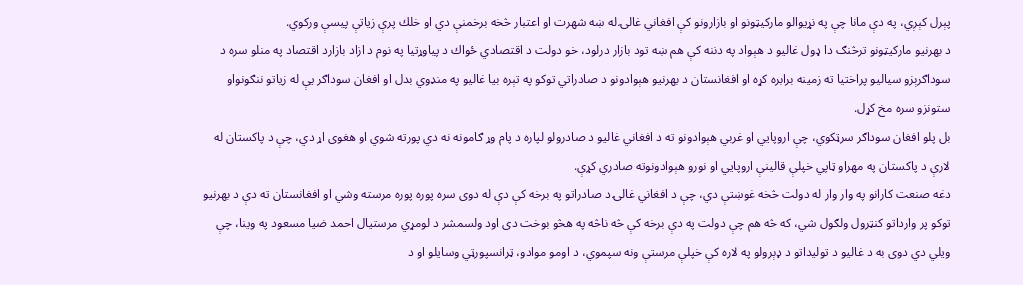پېرل كېږي، په دې مانا چې په نړيوالو ماركيټونو او بازارونو كې افغاني غالۍ له ښه شهرت او اعتبار څخه برخمنې دي او خلك پرې زياتې پيسې وركوي.
د بهرنيو ماركيټونو ترڅنګ دا ډول غاليو د هېواد په دننه كې هم ښه تود بازار درلود، خو دولت د اقتصادي ځواك د پياوړتيا په نوم د ازاد بازارد اقتصاد په منلو سره د سوداګرېزو سياليو پراختيا ته زمينه برابره كړه او افغانستان د بهرنيو هېوادونو د صادراتي توكو په تېره بيا غاليو په منډوي بدل او افغان سوداګر يې له زياتو ننګونواو ستونزو سره مخ كړل.
بل پلو افغان سوداګر سرټكوي، چې اروپايي او غربي هېوادونو ته د افغاني غاليو د صادرولو لپاره د پام وړ ګامونه نه دي پورته شوي او هغوى اړ دي، چې د پاكستان له لارې د پاكستان په مهراو ټاپي خپلې قالينې اروپايي او نورو هېوادونوته صادري كړې.
دغه صنعت كارانو په وار وار له دولت څخه غوښتې دي، چې د افغاني غالۍ د صادراتو په برخه كې دې له دوى سره پوره پوره مرسته وشي او افغانستان ته دې د بهرنيو توكو پر وارداتو كنټرول ولګول شي، كه څه هم چې دولت په دې برخه كې څه ناڅه په هڅو بوخت دى اود ولسمشر د لومړي مرستيال احمد ضيا مسعود په وينا، چې ويلي دي دوى به د غاليو د توليداتو د ډېرولو په لاره كې خپلې مرستې ونه سپموي، د اومو موادو، ټرانسپورټي وسايلو او د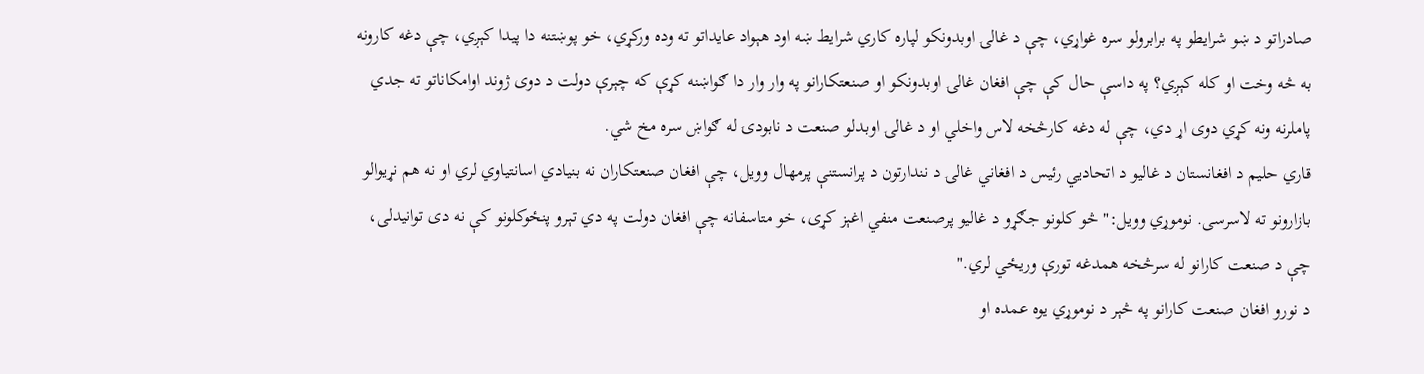صادراتو د ښو شرايطو په برابرولو سره غواړي، چې د غالۍ اوبدونكو لپاره كاري شرايط ښه اود هېواد عايداتو ته وده وركړي، خو پوښتنه دا پيدا كېږي، چې دغه كارونه به څه وخت او كله كېږي؟ په داسې حال كې چې افغان غالۍ اوبدونكو او صنعتكارانو په وار وار دا ګواښنه كړې كه چېرې دولت د دوى ژوند اوامكاناتو ته جدي پاملرنه ونه كړي دوى اړ دي، چې له دغه كارڅخه لاس واخلي او د غالۍ اوبدلو صنعت د نابودۍ له ګواښ سره مخ شي.
قاري حليم د افغانستان د غاليو د اتحاديي رئيس د افغاني غالۍ د نندارتون د پرانستنې پرمهال وويل، چې افغان صنعتكاران نه بنيادي اسانتياوي لري او نه هم نړيوالو بازارونو ته لاسرسى. نوموړي وويل:" څو كلونو جګړو د غاليو پرصنعت منفي اغېز كړى، خو متاسفانه چې افغان دولت په دي تېرو پنځوكلونو كې نه دى توانيدلى، چې د صنعت كارانو له سرڅخه همدغه تورې وريځي لري."
د نورو افغان صنعت كارانو په څېر د نوموړي يوه عمده او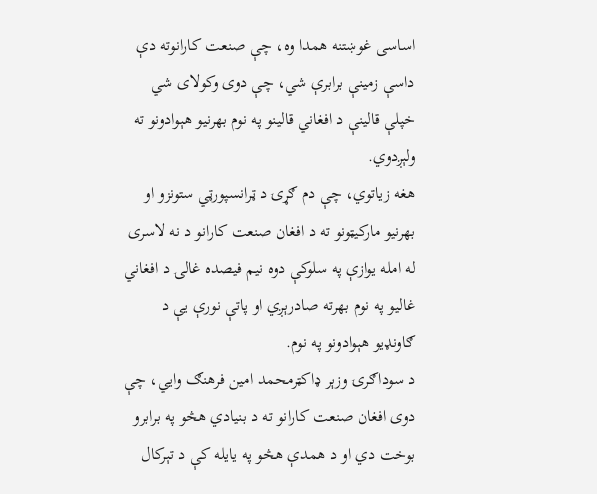اساسی غوښتنه همدا وه، چې صنعت كارانوته دې داسې زمينې برابرې شي، چې دوى وكولاى شي خپلې قالينې د افغاني قالينو په نوم بهرنيو هېوادونو ته ولېږدوي.
هغه زياتوي، چې دم ګړۍ د ټرانسپورټي ستونزو او بهرنيو ماركيټونو ته د افغان صنعت كارانو د نه لاسرى له امله يوازې په سلوكې دوه نيم فيصده غالۍ د افغاني غاليو په نوم بهرته صادرېږي او پاتې نورې يې د ګاونډيو هېوادونو په نوم.
د سوداګرۍ وزېر ډاكټرمحمد امين فرهنګ وايي، چې دوى افغان صنعت كارانو ته د بنيادي هڅو په برابرو بوخت دي او د همدې هڅو په يايله كې د تېركال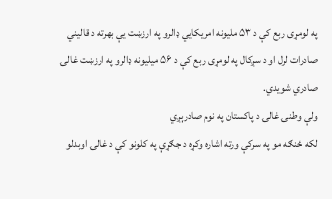په لومړى ربع كې د ۵۳ مليونه امريكايي ډالرو په ارزښت يې بهرته د قاليني صادرات لرل او د سږكال په لومړى ربع كې د ۵۶ ميليونه ډالرو په ارزښت غالۍ صادري شويدي.
ولې وطنۍ غالۍ د پاكستان په نوم صادرېږي
لكه ځنګه مو په سركې ورته اشاره وكړه د جګړې په كلونو كې د غالۍ اوبدلو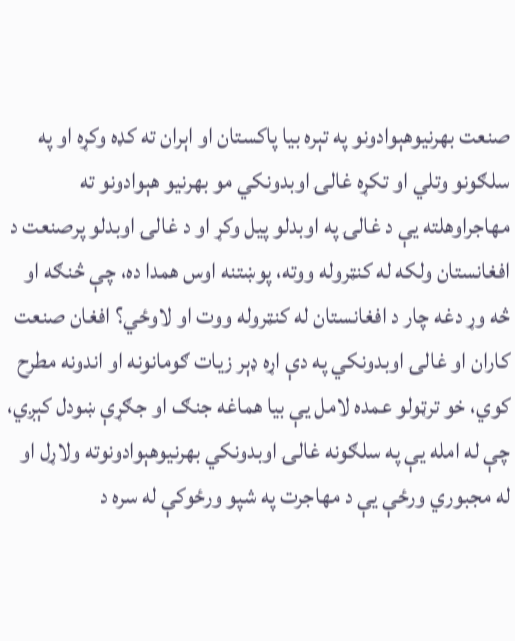صنعت بهرنيوهېوادونو په تېره بيا پاكستان او اېران ته كډه وكړه او په سلګونو وتلي او تكړه غالۍ اوبدونكي مو بهرنيو هېوادونو ته مهاجراوهلته يې د غالۍ په اوبدلو پيل وكړ او د غالۍ اوبدلو پرصنعت د افغانستان ولكه له كنټروله ووته، پوښتنه اوس همدا ده، چې څنګه او څه وړ دغه چار د افغانستان له كنټروله ووت او لاوځي؟ افغان صنعت كاران او غالۍ اوبدونكي په دې اړه ډېر زيات ګومانونه او اندونه مطرح كوي، خو ترټولو عمده لامل يې بيا هماغه جنګ او جګړې ښودل كېږي، چې له امله يې په سلګونه غالۍ اوبدونكي بهرنيوهېوادونوته ولاړل او له مجبوري ورځې يې د مهاجرت په شپو ورځوكې له سره د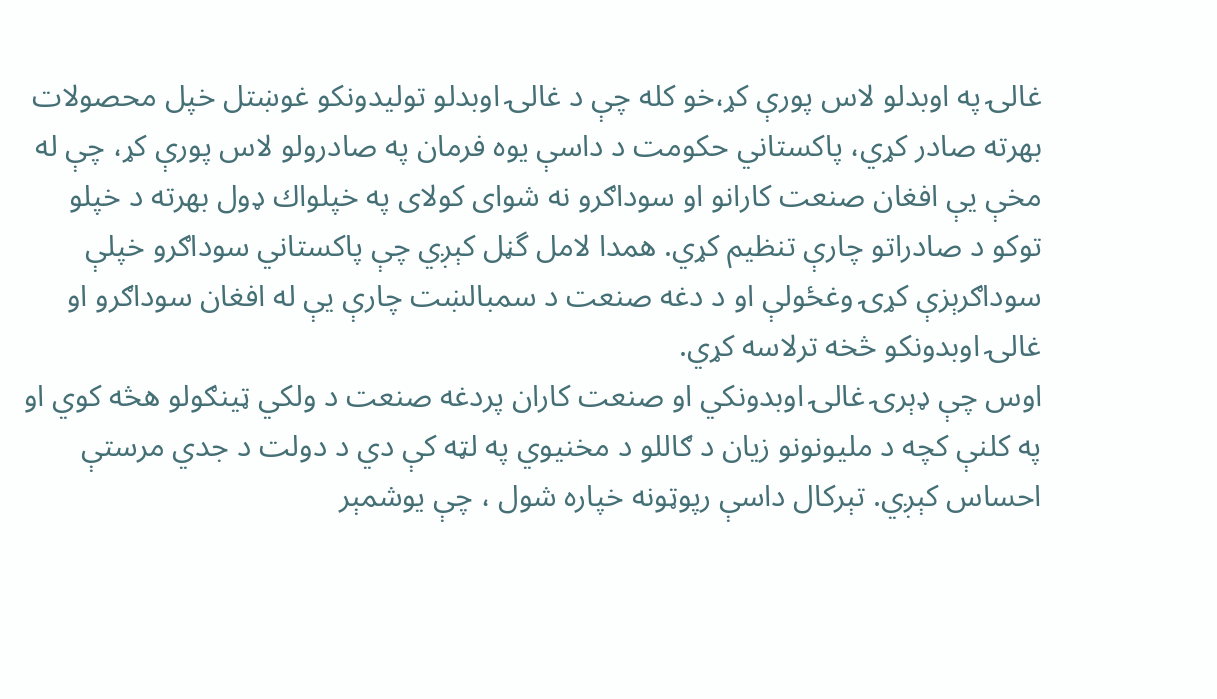غالۍ په اوبدلو لاس پورې كړ،خو كله چې د غالۍ اوبدلو توليدونكو غوښتل خپل محصولات بهرته صادر كړي، پاكستاني حكومت د داسې يوه فرمان په صادرولو لاس پورې كړ، چې له مخې يې افغان صنعت كارانو او سوداګرو نه شواى كولاى په خپلواك ډول بهرته د خپلو توكو د صادراتو چارې تنظيم كړي. همدا لامل گڼل كېږي چې پاكستاني سوداګرو خپلې سوداګرېزې كړۍ وغځولې او د دغه صنعت د سمبالښت چارې يې له افغان سوداګرو او غالۍ اوبدونكو څخه ترلاسه كړي.
اوس چې ډېرۍ غالۍ اوبدونكي او صنعت كاران پردغه صنعت د ولكي ټينګولو هڅه كوي او په كلنې كچه د مليونونو زيان د ګاللو د مخنيوي په لټه كې دي د دولت د جدي مرستې احساس كېږي. تېركال داسې رپوټونه خپاره شول ، چې يوشمېر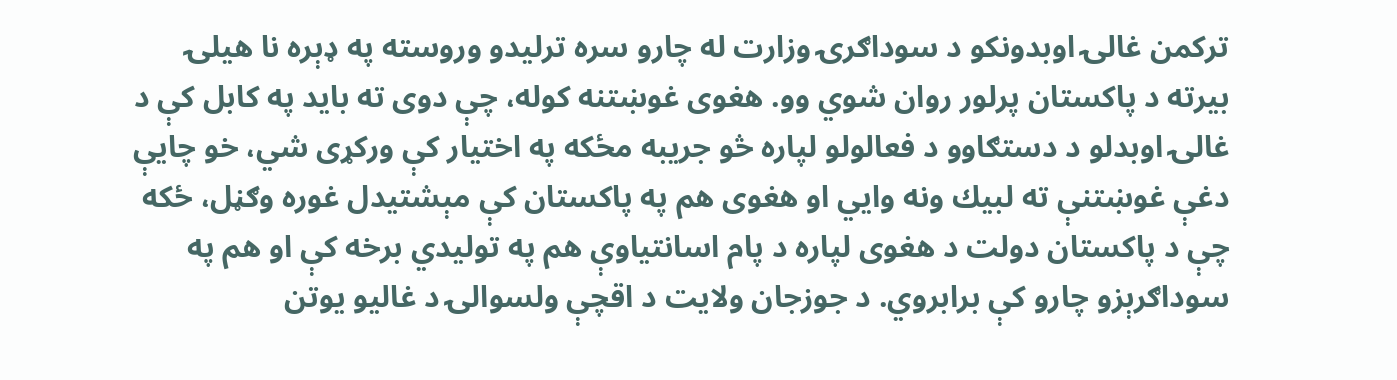تركمن غالۍ اوبدونكو د سوداګرۍ وزارت له چارو سره ترليدو وروسته په ډېره نا هيلۍ بيرته د پاكستان پرلور روان شوي وو. هغوى غوښتنه كوله، چې دوى ته بايد په كابل كې د غالۍ اوبدلو د دستګاوو د فعالولو لپاره څو جريبه مځكه په اختيار كې وركړى شي، خو چايې دغې غوښتنې ته لبيك ونه وايي او هغوى هم په پاكستان كې مېشتيدل غوره وګڼل، ځكه چې د پاكستان دولت د هغوى لپاره د پام اسانتياوې هم په توليدي برخه كې او هم په سوداګرېزو چارو كې برابروي. د جوزجان ولايت د اقچې ولسوالۍ د غاليو يوتن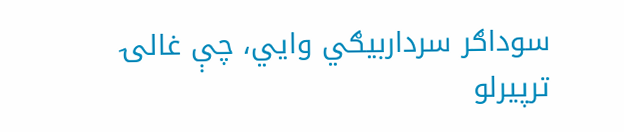سوداګر سرداربيګي وايي، چې غالۍ ترپيرلو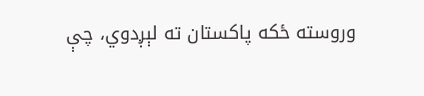وروسته ځكه پاكستان ته لېږدوي، چې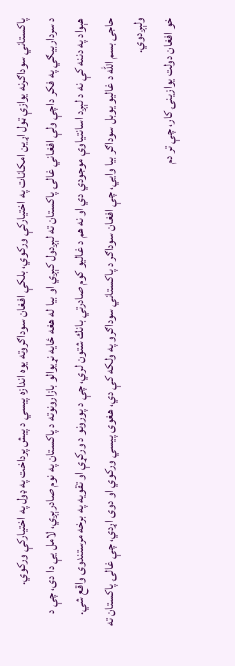پاكستاني سوداګرنه يوازې ټول اړين امكانات په اختياركې وركوي، بلكې افغان سوداګروته يوه اندازه پيسي د پيش پرداخت په ډول په اختياركې وركوي.
د سرداربيګي په فكر داچې ولې افغاني غالۍ پاكستان ته لېږدول كېږي او بيا له هغه ځايه نړيوالو بازارونوته د پاكستان په نوم صادرېږي، لامل يې دا دى، چې د هېواد په دننه كې نه د لېږد اسانتياوې موجودي دي او نه هم د غاليو كوم صادرتي بانك شتون لري، چې د پورونو د وركړې او تقويه په برخه مرستندوى واقع شي. حاجی بسم الله د غاليو يوبل سوداګر بيا وايي، چې افغان سوداګر د پاكستاني سوداګرو په ولكه كې دي، هغوى پيسي وركوي او دوى اړدي، چې غالۍ پاكستان ته ولېږدوي.
خو افغان دولت يوازينۍ كار، چې تر دم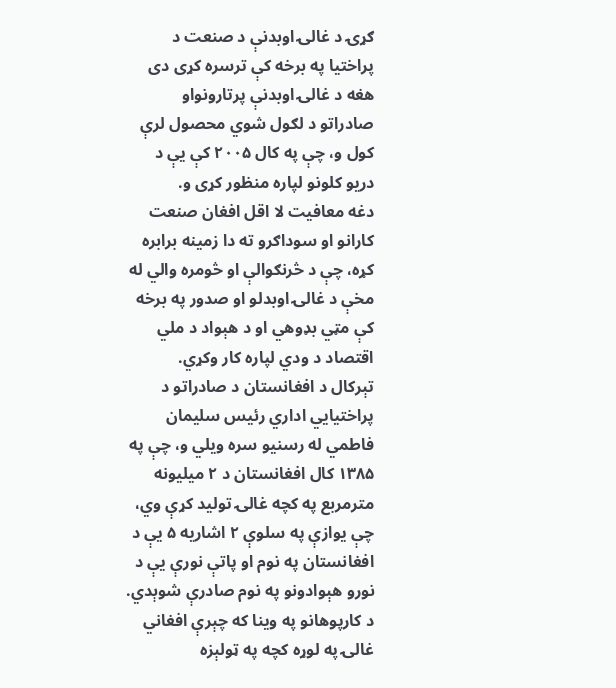ګړۍ د غالۍ اوبدنې د صنعت د پراختيا په برخه كې ترسره كړى دى هغه د غالۍ اوبدنې پرتارونواو صادراتو د لګول شوي محصول لرې كول و، چې په كال ۲۰۰۵ كې يې د دريو كلونو لپاره منظور كړى و.
دغه معافيت لا اقل افغان صنعت كارانو او سوداګرو ته دا زمينه برابره كړه، چې د څرنګوالې او څومره والي له مخې د غالۍ اوبدلو او صدور په برخه كې مټي بډوهي او د هېواد د ملي اقتصاد د ودي لپاره كار وكړي.
تېركال د افغانستان د صادراتو د پراختيايي اداري رئيس سليمان فاطمي له رسنيو سره ويلي و، چې په ۱۳۸۵ كال افغانستان د ۲ ميليونه مترمربع په كچه غالۍ توليد كړې وي، چې يوازې په سلوې ۲ اشاريه ۵ يې د افغانستان په نوم او پاتې نورې يې د نورو هېوادونو په نوم صادرې شوېدي.
د كارپوهانو په وينا كه چېرې افغاني غالۍ په لوړه كچه په ټولېزه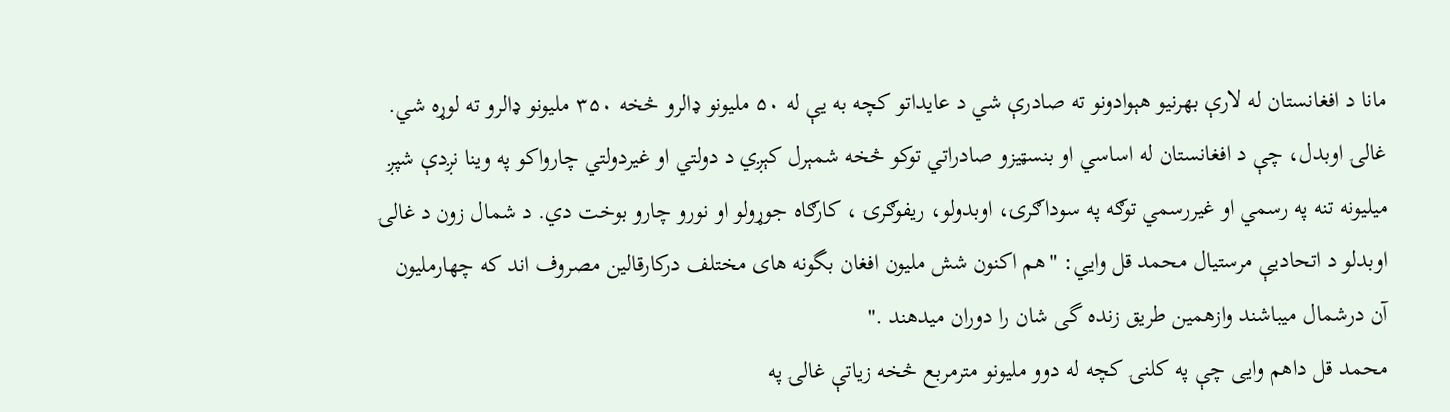مانا د افغانستان له لارې بهرنيو هېوادونو ته صادرې شي د عايداتو كچه به يې له ۵۰ مليونو ډالرو څخه ۳۵۰ مليونو ډالرو ته لوړه شي.
غالۍ اوبدل، چې د افغانستان له اساسي او بنسټيزو صادراتي توكو څخه شمېرل كېږي د دولتي او غيردولتي چارواكو په وينا نږدې شپږ ميليونه تنه په رسمي او غيررسمي توګه په سوداګرۍ، اوبدولو، ريفوګرۍ ، كارګاه جوړولو او نورو چارو بوخت دي. د شمال زون د غالۍ اوبدلو د اتحاديې مرستيال محمد قل وايي: "هم اکنون شش ملیون افغان بگونه های مختلف درکارقالین مصروف اند که چهارملیون آن درشمال میباشند وازهمین طریق زنده گی شان را دوران میدهند ."
محمد قل داهم وایی چې په كلنۍ كچه له دوو مليونو مترمربع څخه زياتې غالۍ په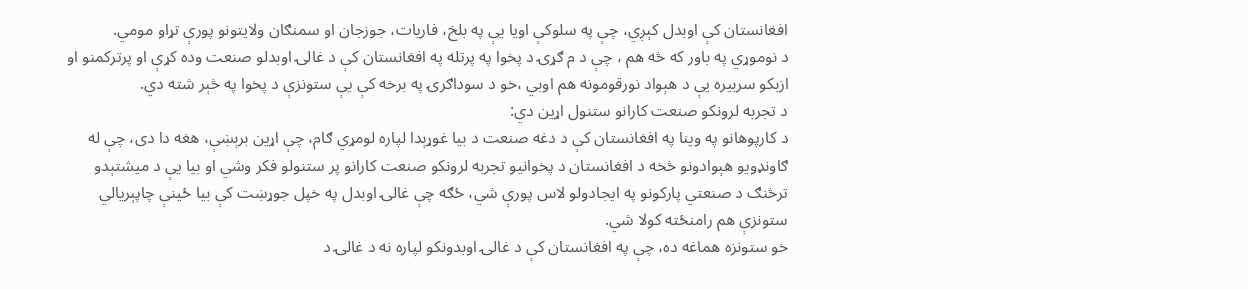افغانستان كې اوبدل كېږي، چې په سلوكې اويا يې په بلخ، فاريات، جوزجان او سمنګان ولايتونو پورې تړاو مومي.
د نوموړي په باور كه څه هم ، چې د م ګړۍ د پخوا په پرتله په افغانستان كې د غالۍ اوبدلو صنعت وده كړې او پرتركمنو او ازبكو سربيره يې د هېواد نورقومونه هم اوبي ،خو د سوداګرۍ په برخه كې يې ستونزې د پخوا په څېر شته دي.
د تجربه لرونكو صنعت كارانو ستنول اړين دي:
د كارپوهانو په وينا په افغانستان كې د دغه صنعت د بيا غوړېدا لپاره لومړي ګام، چې اړين برېښې، هغه دا دى، چې له ګاونډويو هېوادونو څخه د افغانستان د پخوانيو تجربه لرونكو صنعت كارانو پر ستنولو فكر وشي او بيا يې د ميشتېدو ترڅنګ د صنعتي پاركونو په ايجادولو لاس پورې شي، ځګه چې غالۍ اوبدل په خپل جوړښت كې بيا ځينې چاپېريالي ستونزې هم رامنځته كولا شي.
خو ستونزه هماغه ده، چې په افغانستان كې د غالۍ اوبدونكو لپاره نه د غالۍ د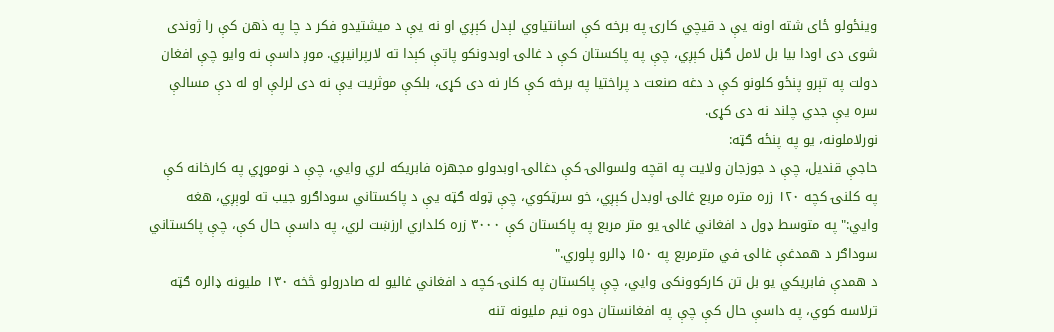وينځولو ځاى شته اونه يې د قيچي كارۍ په برخه كې اسانتياوي لېدل كېږي او نه يې د ميشتيدو فكر د چا په ذهن كې را ژوندى شوى دى اودا بيا بل لامل ګڼل كېږي، چې په پاكستان كې د غالۍ اوبدونكو پاتې كېدا ته لارپرانيږي. موږ داسې نه وايو چې افغان دولت په تېرو پنځو كلونو كې د دغه صنعت د پراختيا په برخه كې كار نه دى كړى، بلكې موثريت يې نه دى لرلې او له دې مسالې سره يې جدي چلند نه دى كړى.
نورلاملونه، يو په پنځه ګټه:
حاجې قنديل، چې د جوزجان ولايت په اقچه ولسوالۍ كې دغالۍ اوبدولو مجهزه فابريكه لري وايي، چې د نوموړي په كارخانه كې په كلنۍ كچه ۱۲۰ زره متره مربع غالۍ اوبدل كېږي، خو سرټكوي، چې ټوله ګټه يې د پاكستاني سوداګرو جيب ته لوېږي، هغه وايي:" په متوسط ډول د افغاني غالۍ يو متر مربع په پاكستان كې ۳۰۰۰ زره كلداري ارزښت لري، په داسې حال كې، چې پاكستاني سوداګر د همدغې غالۍ في مترمربع په ۱۵۰ ډالرو پلوري."
د همدې فابريكي يو بل تن كاركوونكى وايي، چې پاكستان په كلنۍ كچه د افغاني غاليو له صادرولو څخه ۱۳۰ مليونه ډالره ګټه ترلاسه كوي، په داسې حال كې چې په افغانستان دوه نيم مليونه تنه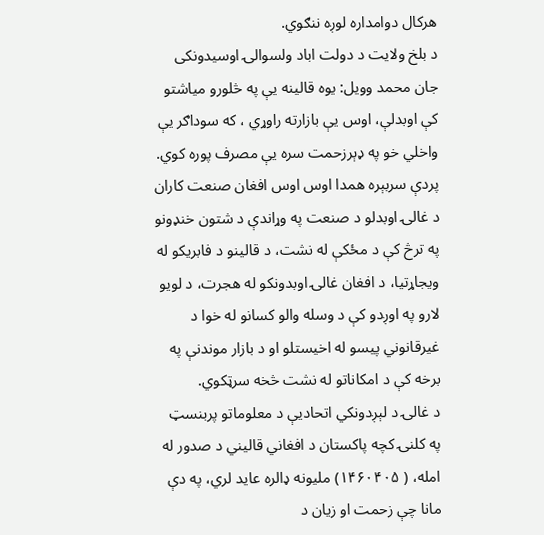هركال دوامداره لوږه ننګوي.
د بلخ ولايت د دولت اباد ولسوالۍ اوسيدونكى جان محمد وويل: يوه قالينه يې په څلورو مياشتو كې اوبدلې، اوس يې بازارته راوړي ، كه سوداګر يې واخلي خو په ډېرزحمت سره يې مصرف پوره كوي.
پردې سربېره همدا اوس اوس افغان صنعت كاران د غالۍ اوبدلو د صنعت په وړاندې د شتون خنډونو په ترڅ كې د مځكې له نشت، د قالينو د فابريكو له ويجاړتيا، د افغان غالۍ اوبدونكو له هجرت، د لويو لارو په اوږدو كې د وسله والو كسانو له خوا د غيرقانوني پيسو له اخيستلو او د بازار موندنې په برخه كې د امكاناتو له نشت څخه سرټكوي.
د غالۍ د لېږدونكي اتحاديې د معلوماتو پربنسټ په كلنۍ كچه پاكستان د افغاني قاليني د صدور له امله، ( ۱۴۶۰۴۰۵) مليونه ډالره عايد لري، په دې مانا چې زحمت او زيان د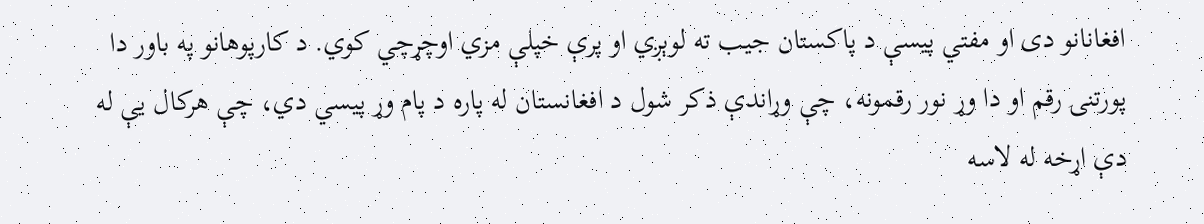افغانانو دى او مفتي پيسې د پاكستان جيب ته لوېږي او پرې خپلې مزي اوچړچي كوي. د كارپوهانو په باور دا پورتنۍ رقم او دا وړ نور رقمونه، چې وړاندې ذكر شول د افغانستان له پاره د پام وړ پيسي دي، چې هركال يې له دې اړخه له لاسه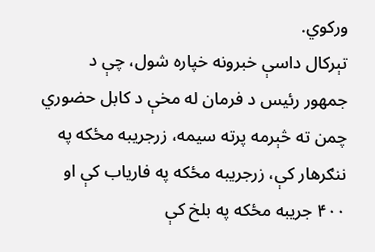وركوي.
تېركال داسې خبرونه خپاره شول، چې د جمهور رئيس د فرمان له مخې د كابل حضوري چمن ته څېرمه پرته سيمه، زرجريبه مځكه په ننګرهار كې، زرجريبه مځكه په فارياب كې او ۴۰۰ جريبه مځكه په بلخ كې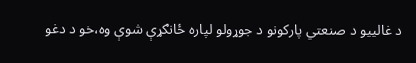د غالييو د صنعتي پاركونو د جوړولو لپاره ځانګړې شوې وه،خو د دغو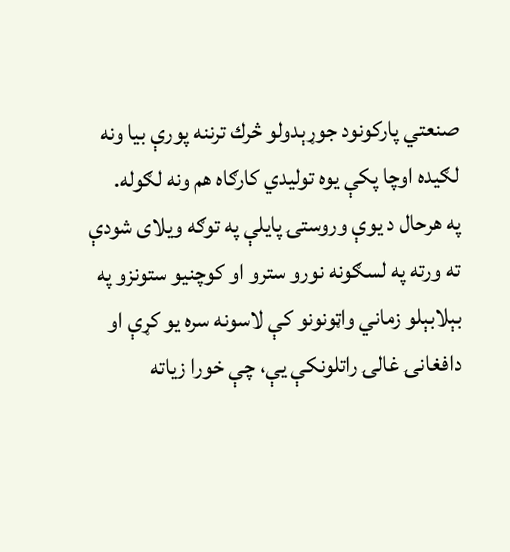صنعتي پاركونود جوړېدولو څرك ترننه پورې بيا ونه لګيده اوچا پكې يوه توليدي كارګاه هم ونه لګوله.
په هرحال د يوې وروستۍ پايلې په توګه ويلاى شودې ته ورته په لسګونه نورو سترو او كوچنيو ستونزو په بېلابېلو زماني واټونونو كې لاسونه سره يو كړې او دافغانۍ غالۍ راتلونكې يې، چې خورا زياته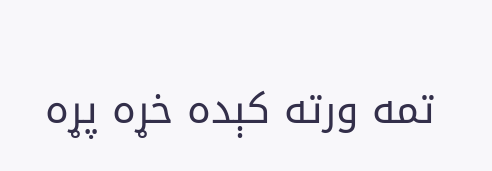تمه ورته كېده خړه پړه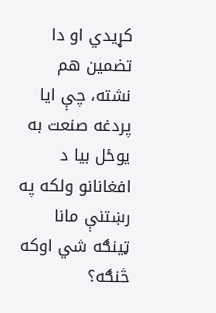كړيدي او دا تضمين هم نشته، چې ايا پردغه صنعت به يوځل بيا د افغانانو ولكه په رښتنې مانا ټينګه شي اوكه څنګه؟